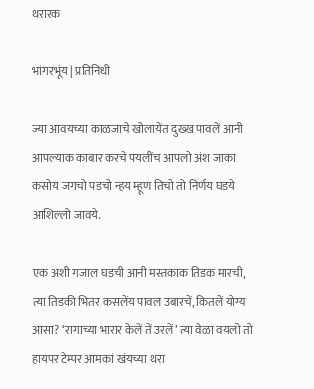थरारक

भांगरभूंय | प्रतिनिधी

ज्या आवयच्या काळजाचे खोलायेंत दुख्ख पावलें आनी आपल्याक काबार करचे पयलींच आपलो अंश जाका कसोय जगचो पडचो न्हय म्हूण तिचो तो निर्णय घडये आशिल्लो जावये.

एक अशी गजाल घडची आनी मस्तकाक तिडक मारची, त्या तिडकी भितर कसलेंय पावल उबारचें, कितलें योग्य आसा? ‘रागाच्या भारार केलें तें उरलें’ त्या वेळा वयलो तो हायपर टेम्पर आमकां खंयच्या थरा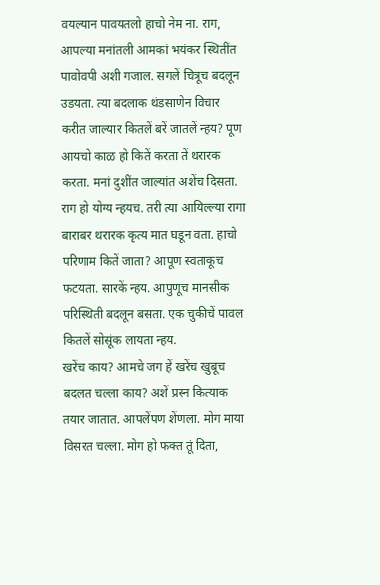वयल्यान पावयतलो हाचो नेम ना. राग, आपल्या मनांतली आमकां भयंकर स्थितींत पावोवपी अशी गजाल. सगलें चित्रूच बदलून उडयता. त्या बदलाक थंडसाणेन विचार करीत जाल्यार कितलें बरें जातलें न्हय? पूण आयचो काळ हो कितें करता तें थरारक करता. मनां दुशींत जाल्यांत अशेंच दिसता.
राग हो योग्य न्हयच. तरी त्या आयिल्ल्या रागा बाराबर थरारक कृत्य मात घडून वता. हाचो परिणाम कितें जाता? आपूण स्वताकूच फटयता. सारकें न्हय. आपुणूच मानसीक परिस्थिती बदलून बसता. एक चुकीचें पावल कितलें सोसूंक लायता न्हय.
खरेंच काय? आमचे जग हें खरेंच खुबूच बदलत चल्ला काय? अशें प्रस्न कित्याक तयार जातात. आपलेंपण शेंणला. मोग माया विसरत चल्ला. मोग हो फक्त तूं दिता,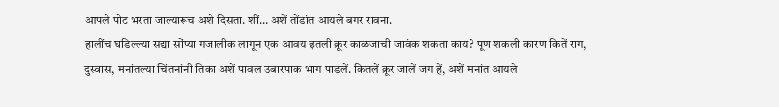आपले पोट भरता जाल्यारूच अशे दिसता. शीं… अशें तोंडांत आयले बगर रावना.
हालींच घडिल्ल्या सद्या सोंप्या गजालीक लागून एक आवय इतली क्रूर काळजाची जावंक शकता काय? पूण शकली कारण कितें राग, दुस्वास, मनांतल्या चिंतनांनी तिका अशें पावल उबारपाक भाग पाडलें. कितलें क्रूर जालें जग हें, अशें मनांत आयले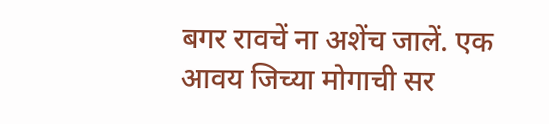बगर रावचें ना अशेंच जालें. एक आवय जिच्या मोगाची सर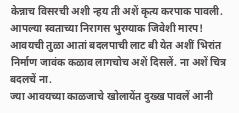केन्नाच विसरची अशी न्हय ती अशें कृत्य करपाक पावली. आपल्या स्वताच्या निरागस भुरग्याक जिवेशी मारप! आवयची तुळा आतां बदलपाची लाट बी येत अशीं भिरांत निर्माण जावंक कळाव लागचोच अशें दिसलें. ना अशें चित्र बदलचें ना.
ज्या आवयच्या काळजाचे खोलायेंत दुख्ख पावलें आनी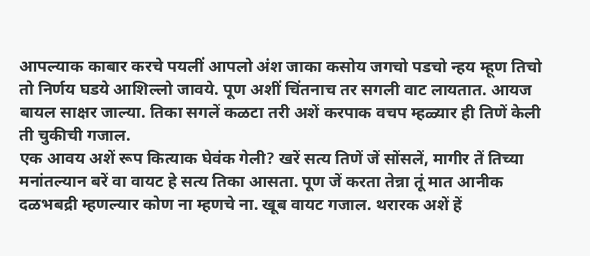आपल्याक काबार करचे पयलीं आपलो अंश जाका कसोय जगचो पडचो न्हय म्हूण तिचो तो निर्णय घडये आशिल्लो जावये. पूण अशीं चिंतनाच तर सगली वाट लायतात. आयज बायल साक्षर जाल्या. तिका सगलें कळटा तरी अशें करपाक वचप म्हळ्यार ही तिणें केली ती चुकीची गजाल.
एक आवय अशें रूप कित्याक घेवंक गेली? खरें सत्य तिणें जें सोंसलें, मागीर तें तिच्या मनांतल्यान बरें वा वायट हे सत्य तिका आसता. पूण जें करता तेन्ना तूं मात आनीक दळभबद्री म्हणल्यार कोण ना म्हणचे ना. खूब वायट गजाल. थरारक अशें हें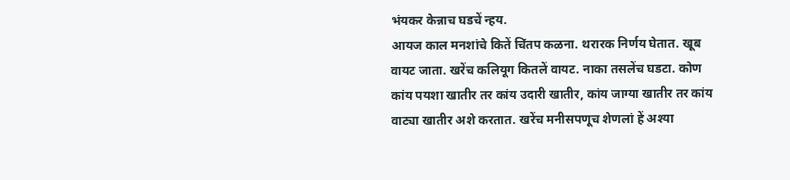भंयकर केन्नाच घडचें न्हय.
आयज काल मनशांचे कितें चिंतप कळना. थरारक निर्णय घेतात. खूब वायट जाता. खरेंच कलियूग कितलें वायट. नाका तसलेंच घडटा. कोण कांय पयशा खातीर तर कांय उदारी खातीर, कांय जाग्या खातीर तर कांय वाट्या खातीर अशे करतात. खरेंच मनीसपणूच शेणलां हें अश्या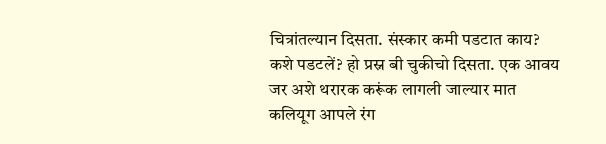चित्रांतल्यान दिसता. संस्कार कमी पडटात काय? कशे पडटलें? हो प्रस्न बी चुकीचो दिसता. एक आवय जर अशे थरारक करूंक लागली जाल्यार मात कलियूग आपले रंग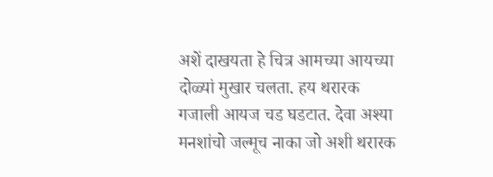अशें दाखयता हे चित्र आमच्या आयच्या दोळ्यां मुखार चलता. हय थरारक गजाली आयज चड घडटात. देवा अश्या मनशांचो जल्मूच नाका जो अशी थरारक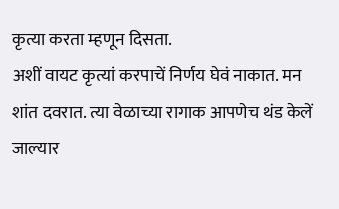कृत्या करता म्हणून दिसता.
अशीं वायट कृत्यां करपाचें निर्णय घेवं नाकात. मन शांत दवरात. त्या वेळाच्या रागाक आपणेच थंड केलें जाल्यार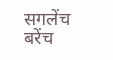सगलेंच बरेंच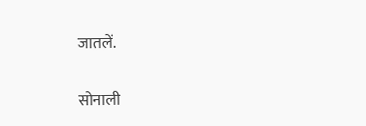जातलें.

सोनाली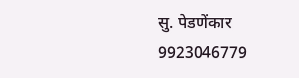सु. पेडणेंकार
9923046779